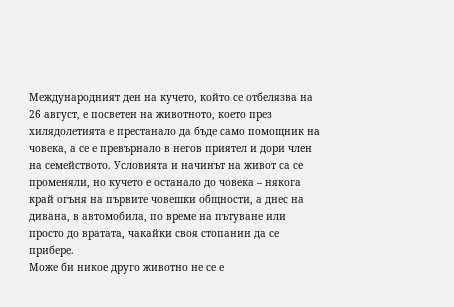Международният ден на кучето, който се отбелязва на 26 август, е посветен на животното, което през хилядолетията е престанало да бъде само помощник на човека, а се е превърнало в негов приятел и дори член на семейството. Условията и начинът на живот са се променяли, но кучето е останало до човека – някога край огъня на първите човешки общности, а днес на дивана, в автомобила, по време на пътуване или просто до вратата, чакайки своя стопанин да се прибере.
Може би никое друго животно не се е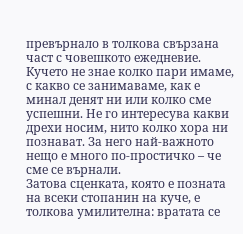превърнало в толкова свързана част с човешкото ежедневие.
Кучето не знае колко пари имаме, с какво се занимаваме, как е минал денят ни или колко сме успешни. Не го интересува какви дрехи носим, нито колко хора ни познават. За него най-важното нещо е много по-простичко – че сме се върнали.
Затова сценката, която е позната на всеки стопанин на куче, е толкова умилителна: вратата се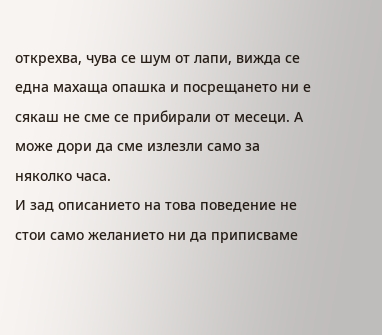открехва, чува се шум от лапи, вижда се една махаща опашка и посрещането ни е сякаш не сме се прибирали от месеци. А може дори да сме излезли само за няколко часа.
И зад описанието на това поведение не стои само желанието ни да приписваме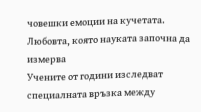човешки емоции на кучетата.
Любовта, която науката започна да измерва
Учените от години изследват специалната връзка между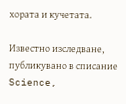хората и кучетата.

Известно изследване, публикувано в списание Science,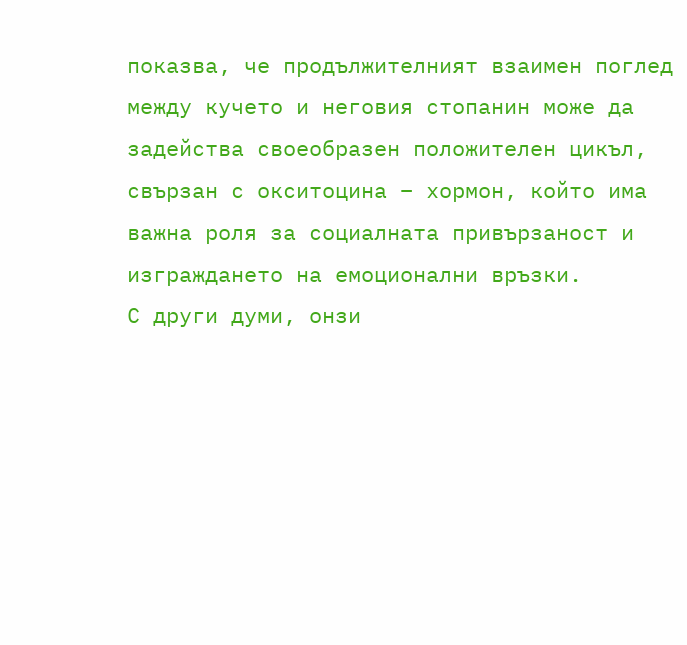показва, че продължителният взаимен поглед между кучето и неговия стопанин може да задейства своеобразен положителен цикъл, свързан с окситоцина – хормон, който има важна роля за социалната привързаност и изграждането на емоционални връзки.
С други думи, онзи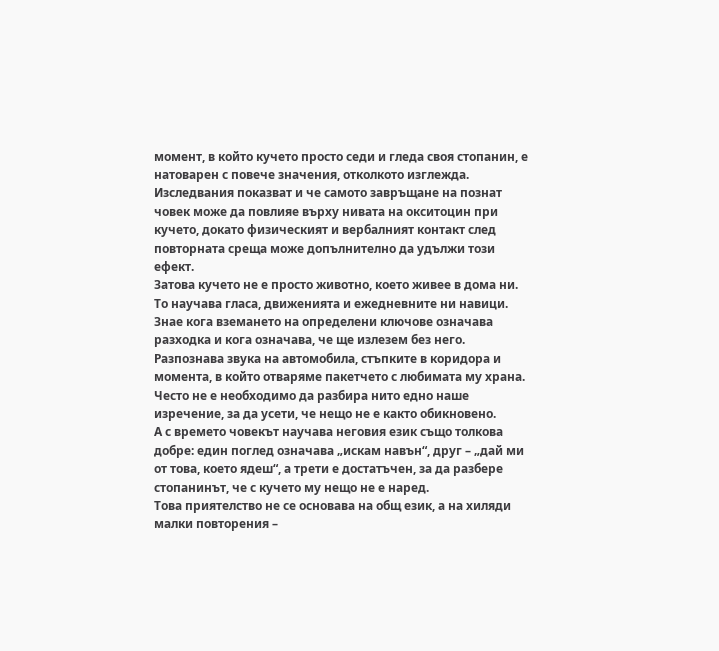момент, в който кучето просто седи и гледа своя стопанин, е натоварен с повече значения, отколкото изглежда.
Изследвания показват и че самото завръщане на познат човек може да повлияе върху нивата на окситоцин при кучето, докато физическият и вербалният контакт след повторната среща може допълнително да удължи този ефект.
Затова кучето не е просто животно, което живее в дома ни.
То научава гласа, движенията и ежедневните ни навици. Знае кога вземането на определени ключове означава разходка и кога означава, че ще излезем без него. Разпознава звука на автомобила, стъпките в коридора и момента, в който отваряме пакетчето с любимата му храна.
Често не е необходимо да разбира нито едно наше изречение, за да усети, че нещо не е както обикновено.
А с времето човекът научава неговия език също толкова добре: един поглед означава „искам навън“, друг – „дай ми от това, което ядеш“, а трети е достатъчен, за да разбере стопанинът, че с кучето му нещо не е наред.
Това приятелство не се основава на общ език, а на хиляди малки повторения –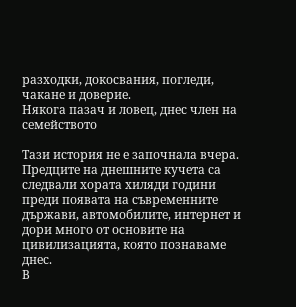разходки, докосвания, погледи, чакане и доверие.
Някога пазач и ловец, днес член на семейството

Тази история не е започнала вчера.
Предците на днешните кучета са следвали хората хиляди години преди появата на съвременните държави, автомобилите, интернет и дори много от основите на цивилизацията, която познаваме днес.
В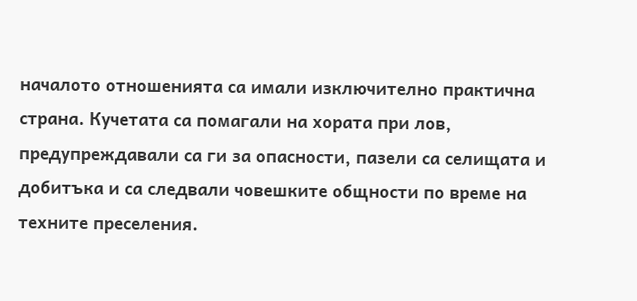началото отношенията са имали изключително практична страна. Кучетата са помагали на хората при лов, предупреждавали са ги за опасности, пазели са селищата и добитъка и са следвали човешките общности по време на техните преселения.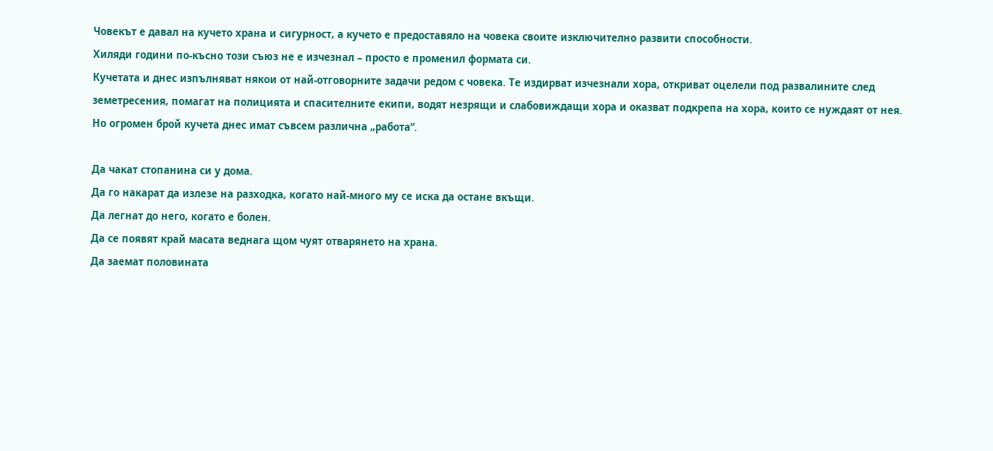Човекът е давал на кучето храна и сигурност, а кучето е предоставяло на човека своите изключително развити способности.
Хиляди години по-късно този съюз не е изчезнал – просто е променил формата си.
Кучетата и днес изпълняват някои от най-отговорните задачи редом с човека. Те издирват изчезнали хора, откриват оцелели под развалините след земетресения, помагат на полицията и спасителните екипи, водят незрящи и слабовиждащи хора и оказват подкрепа на хора, които се нуждаят от нея.
Но огромен брой кучета днес имат съвсем различна „работа“.

Да чакат стопанина си у дома.
Да го накарат да излезе на разходка, когато най-много му се иска да остане вкъщи.
Да легнат до него, когато е болен.
Да се появят край масата веднага щом чуят отварянето на храна.
Да заемат половината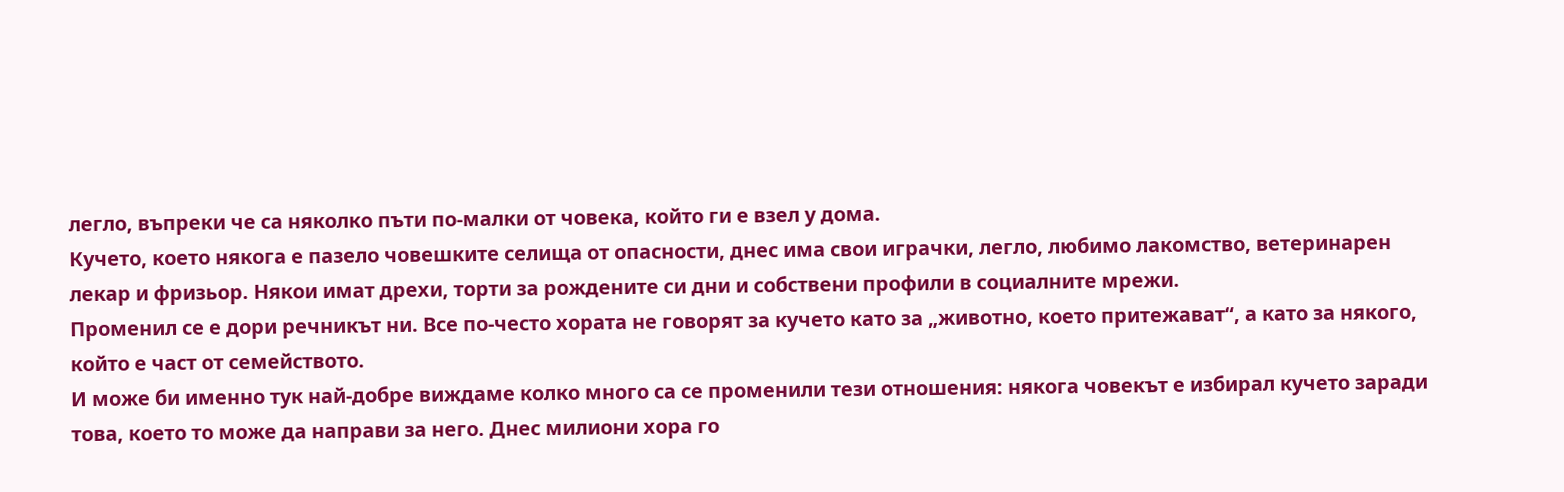легло, въпреки че са няколко пъти по-малки от човека, който ги е взел у дома.
Кучето, което някога е пазело човешките селища от опасности, днес има свои играчки, легло, любимо лакомство, ветеринарен лекар и фризьор. Някои имат дрехи, торти за рождените си дни и собствени профили в социалните мрежи.
Променил се е дори речникът ни. Все по-често хората не говорят за кучето като за „животно, което притежават“, а като за някого, който е част от семейството.
И може би именно тук най-добре виждаме колко много са се променили тези отношения: някога човекът е избирал кучето заради това, което то може да направи за него. Днес милиони хора го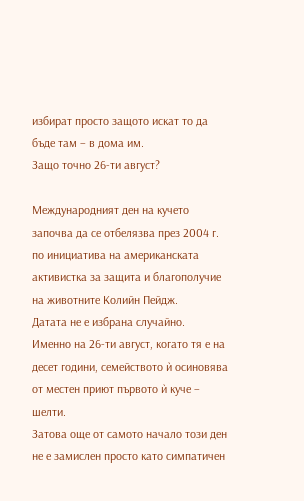избират просто защото искат то да бъде там – в дома им.
Защо точно 26-ти август?

Международният ден на кучето започва да се отбелязва през 2004 г. по инициатива на американската активистка за защита и благополучие на животните Колийн Пейдж.
Датата не е избрана случайно.
Именно на 26-ти август, когато тя е на десет години, семейството ѝ осиновява от местен приют първото ѝ куче – шелти.
Затова още от самото начало този ден не е замислен просто като симпатичен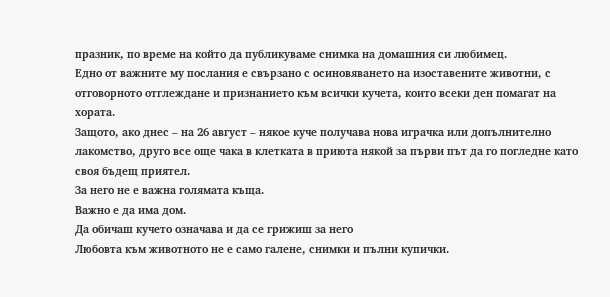празник, по време на който да публикуваме снимка на домашния си любимец.
Едно от важните му послания е свързано с осиновяването на изоставените животни, с отговорното отглеждане и признанието към всички кучета, които всеки ден помагат на хората.
Защото, ако днес – на 26 август – някое куче получава нова играчка или допълнително лакомство, друго все още чака в клетката в приюта някой за първи път да го погледне като своя бъдещ приятел.
За него не е важна голямата къща.
Важно е да има дом.
Да обичаш кучето означава и да се грижиш за него
Любовта към животното не е само галене, снимки и пълни купички.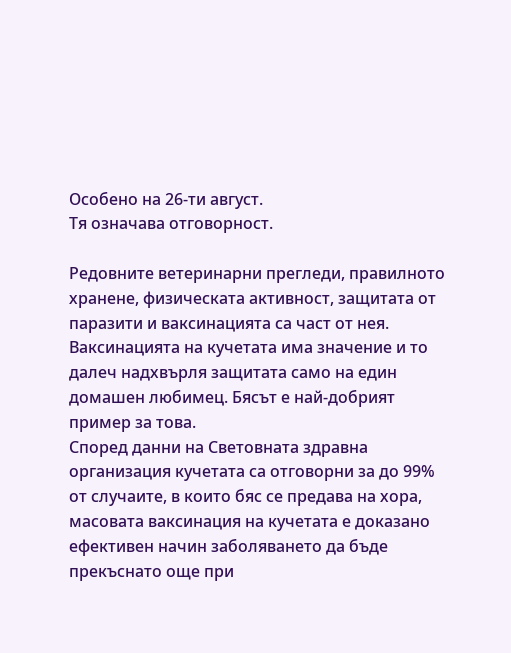Особено на 26-ти август.
Тя означава отговорност.

Редовните ветеринарни прегледи, правилното хранене, физическата активност, защитата от паразити и ваксинацията са част от нея.
Ваксинацията на кучетата има значение и то далеч надхвърля защитата само на един домашен любимец. Бясът е най-добрият пример за това.
Според данни на Световната здравна организация кучетата са отговорни за до 99% от случаите, в които бяс се предава на хора, масовата ваксинация на кучетата е доказано ефективен начин заболяването да бъде прекъснато още при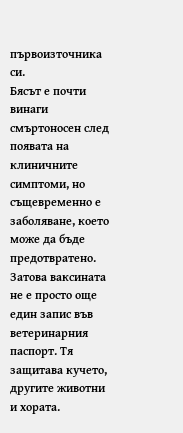първоизточника си.
Бясът е почти винаги смъртоносен след появата на клиничните симптоми, но същевременно е заболяване, което може да бъде предотвратено.
Затова ваксината не е просто още един запис във ветеринарния паспорт. Тя защитава кучето, другите животни и хората.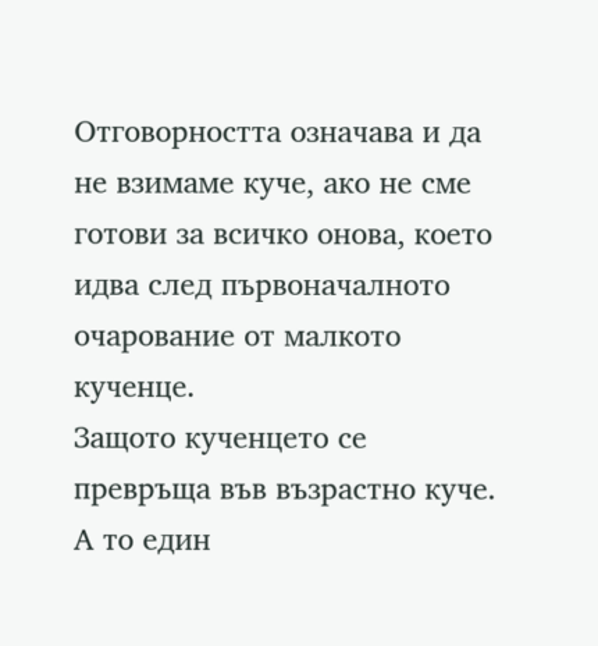Отговорността означава и да не взимаме куче, ако не сме готови за всичко онова, което идва след първоначалното очарование от малкото кученце.
Защото кученцето се превръща във възрастно куче. А то един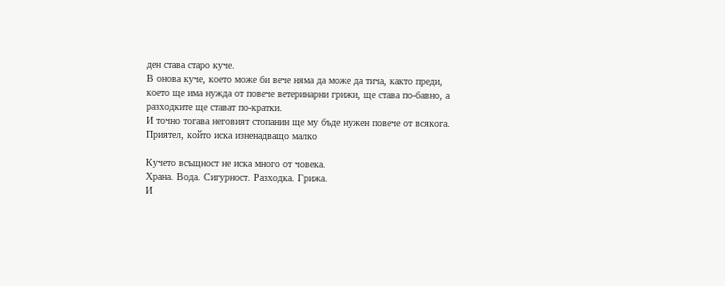ден става старо куче.
В онова куче, което може би вече няма да може да тича, както преди, което ще има нужда от повече ветеринарни грижи, ще става по-бавно, а разходките ще стават по-кратки.
И точно тогава неговият стопанин ще му бъде нужен повече от всякога.
Приятел, който иска изненадващо малко

Кучето всъщност не иска много от човека.
Храна. Вода. Сигурност. Разходка. Грижа.
И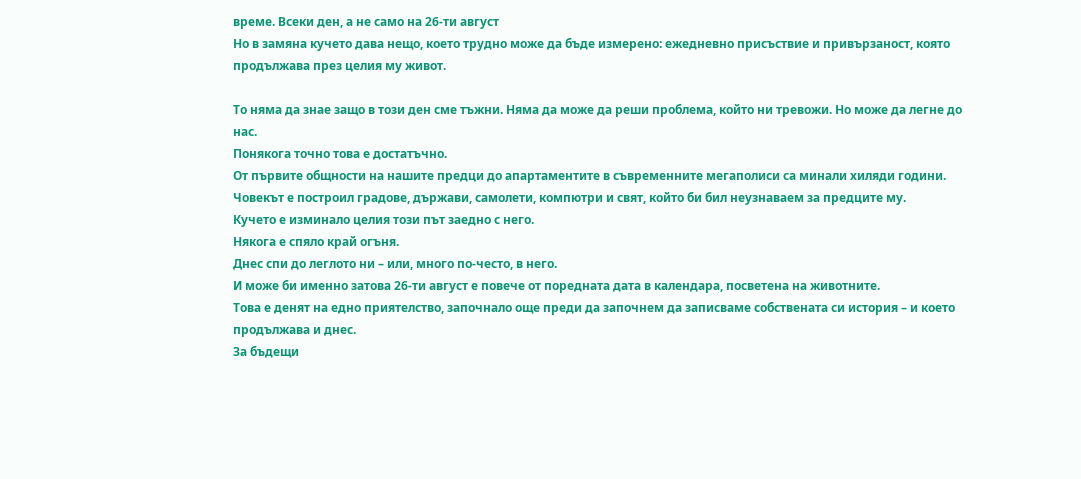време. Всеки ден, а не само на 26-ти август
Но в замяна кучето дава нещо, което трудно може да бъде измерено: ежедневно присъствие и привързаност, която продължава през целия му живот.

То няма да знае защо в този ден сме тъжни. Няма да може да реши проблема, който ни тревожи. Но може да легне до нас.
Понякога точно това е достатъчно.
От първите общности на нашите предци до апартаментите в съвременните мегаполиси са минали хиляди години. Човекът е построил градове, държави, самолети, компютри и свят, който би бил неузнаваем за предците му.
Кучето е изминало целия този път заедно с него.
Някога е спяло край огъня.
Днес спи до леглото ни – или, много по-често, в него.
И може би именно затова 26-ти август е повече от поредната дата в календара, посветена на животните.
Това е денят на едно приятелство, започнало още преди да започнем да записваме собствената си история – и което продължава и днес.
За бъдещи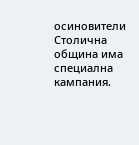осиновители Столична община има специална кампания.